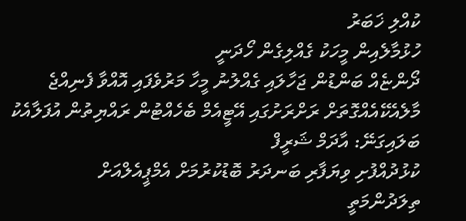ކުއްލި ޚަބަރު
ހުޅުމާލެއިން މީހަކު ގެއްލިގެން ހޯދަނީ
ދޯންޏެއް ބަންޑުން ޖަހާލައި ގެއްލުނު މީހާ މަރުވެފައި އޮއްވާ ފެނިއްޖެ
މާލެއެކޭއެއްގޮތަށް ރަށްރަށުގައި އޭޓީއެމް ބެހެއްޓުން ރައްޔިތުން އުފަލާއެކު ބަލައިގަނޭ: އާދަމް ޝަރީފް
ކުޅުދުއްފުށި ވިޔަފާރި ބަނދަރު ބޮޑުކުރުމަށް އެމްޕީއެލްއަށް
ތިލަދުންމަތީ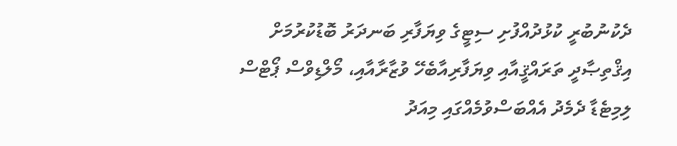ދެކުނުބުރީ ކުޅުދުއްފުށި ސިޓީގެ ވިޔަފާރި ބަނދަރު ބޮޑުކުރުމަށް އިޤްތިޞާދީ ތަރައްޤީއާއި ވިޔަފާރިއާބެހޭ ވުޒާރާއާއި، މޯލްޑިވްސް ޕޯޓްސް ލިމިޓެޑާ ދެމެދު އެއްބަސްވުމެއްގައި މިއަދު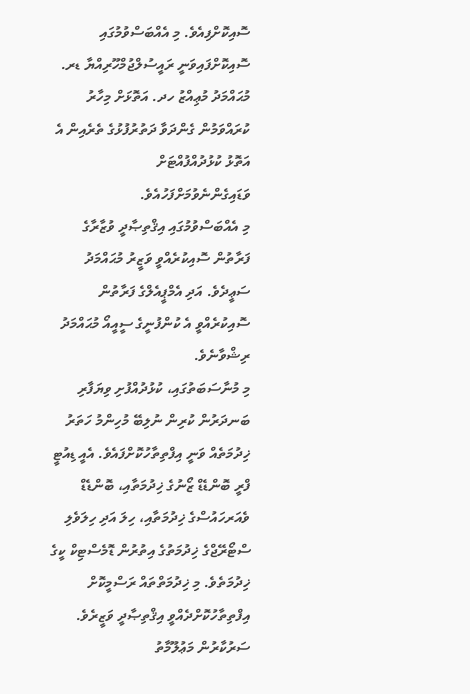ސޮއިކޮށްފިއެވެ. މި އެއްބަސްވުމުގައި ސޮއިކޮށްފައިވަނީ ރައީސުލްޖުމްހޫރިއްޔާ ޑރ. މުޙައްމަދު މުޢިއްޒު ހދ. އަތޮޅަށް މިހާރު ކުރައްވަމުން ގެންދަވާ ދަތުރުފުޅުގެ ތެރެއިން އެ އަތޮޅު ކުޅުދުއްފުއްޓަށް ވަޑައިގެންނެވުމަށްފަހުއެވެ.
މި އެއްބަސްވުމުގައި އިޤްތިޞާދީ ވުޒާރާގެ ފަރާތުން ސޮއިކުރެއްވީ ވަޒީރު މުޙައްމަދު ސަޢީދެވެ. އަދި އެމްޕީއެލްގެ ފަރާތުން ސޮއިކުރެއްވީ އެ ކުންފުނީގެ ސީއީއޯ މުޙައްމަދު ރިޝްވާނެވެ.
މި މުނާސަބަތުގައި، ކުޅުދުއްފުށި ވިޔަފާރި ބަނދަރުން ކުރިން ނުލިބޭ މުހިންމު ހަތަރު ޚިދުމަތެއް ވަނީ އިފްތިތާހުކޮށްފައެވެ. އެއީ ޑިއުޓީ ފްރީ ބޮންޑެޑް ޒޯނުގެ ޚިދުމަތާއި، ބޮންޑެޑް ވެއަރހައުސްގެ ޚިދުމަތާއި، ހިލަ އަދި ހިލަވެލި ސްޓޯރޭޖްގެ ޚިދުމަތުގެ އިތުރުން ޑޮމެސްޓިކް ކީގެ ޚިދުމަތެވެ. މި ޚިދުމަތްތައް ރަސްމީކޮށް އިފްތިތާހުކޮށްދެއްވީ އިޤްތިޞާދީ ވަޒީރެވެ.
ސަރުކާރުން މަޢުލޫމާތު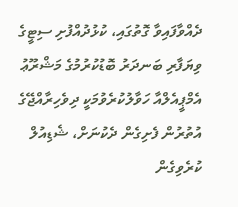ދެއްވާފައިވާ ގޮތުގައި، ކުޅުދުއްފުށި ސިޓީގެ ވިޔަފާރި ބަނދަރު ބޮޑުކުރުމުގެ މަޝްރޫޢު އެމްޕީއެލްއާ ހަވާލުކުރެވުމަކީ ދިވެހިރާއްޖޭގެ އުތުރުން ފެށިގެން ދެކުނަށް، ޝެޑިއުލް ކުރެވިގެން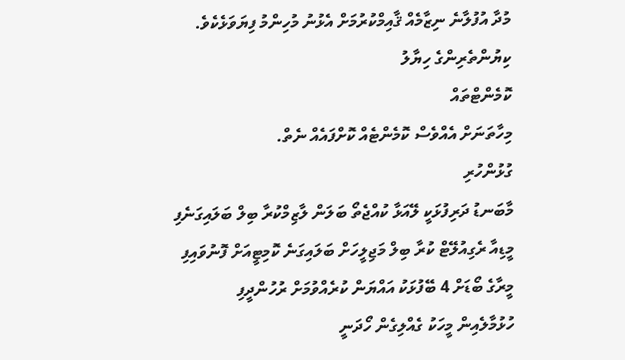މުދާ އުފުލާނެ ނިޒާމެއް ޤާއިމްކުރުމަށް އެޅުނު މުހިންމު ފިޔަވަޅެކެވެ.
ކިޔުންތެރިންގެ ހިޔާލު
ކޮމެންޓްތައް
މިހާތަނަށް އެއްވެސް ކޮމެންޓެއް ކޮށްފައެއް ނެތް.
ގުޅުންހުރި
މާބަނޑު ދަރިފުޅަކީ ލޭއަޅާ ކުއްޖެތޯ ބަލަން ލާޒިމްކުރާ ބިލް ބަލައިގަނެފި
މީޑިއާ ރެގިއުލޭޓް ކުރާ ބިލް މަޖިލީހަށް ބަލައިގަނެ ކޮމިޓީއަށް ފޮނުވައިފި
މީރާގެ ބޯޑަށް 4 ބޭފުޅަކު އައްޔަން ކުރެއްވުމަށް ރުހުންދީފި
ހުޅުމާލެއިން މީހަކު ގެއްލިގެން ހޯދަނީ